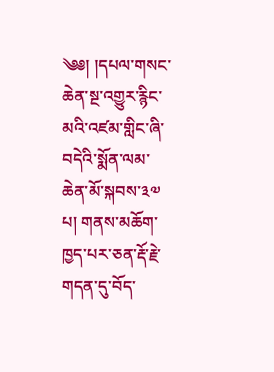༄༅། །དཔལ་གསང་ཆེན་སྔ་འགྱུར་རྙིང་མའི་འཛམ་གླིང་ཞི་བདེའི་སྨོན་ལམ་ཆེན་མོ་སྐབས་༣༧ པ། གནས་མཆོག་ཁྱད་པར་ཅན་རྡོ་རྗེ་གདན་དུ་བོད་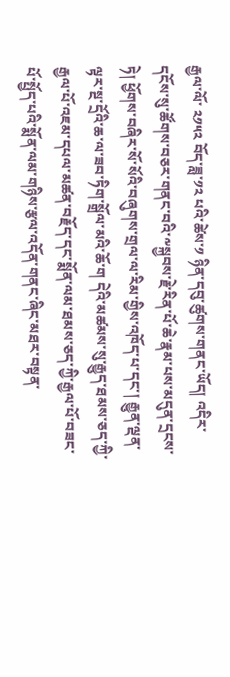རྒྱལ་ལོ་ ༢༡༥༢ བོད་ཟླ་༡༢ པའི་ཚེས་༡ ཉིན་དབུ་ཚུགས་གནང་ཡོད། འདིར་དངོས་སུ་ཚོགས་བཅར་གནང་བའི་༸སྐྱབས་རྗེ་རིན་པོ་ཆེ་རྣམ་པས་མདུན་དྲངས་ཏེ། ཕྱོགས་བཞིར་སོ་སོའི་བཞུགས་གྲལ་ལ་རིམ་གྱིས་འཁོད་པ་དང་། རྒྱུན་ལྡན་ལྟར་སྔ་དྲོའི་ཆ་ལ་ཟབ་ཏིག་སྒྲོལ་མའི་ཆོ་ག དེའི་མཚམས་སུ་རྒྱུད་ཐམས་ཅད་ཀྱི་རྒྱལ་པོ་འཇམ་དཔལ་མཚན་བརྗོད་དང་སྨོན་ལམ་ཐམས་ཅད་ཀྱི་རྒྱལ་པོ་བཟང་པོ་སྤྱོད་པའི་སྨོན་ལམ་གཉིས་རྩལ་འདོན་གནང་ཞིང་མཐར་བསྟན་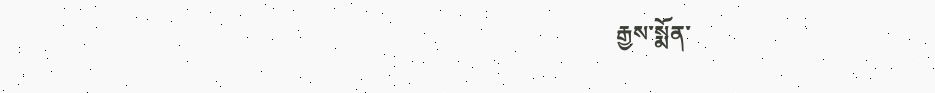རྒྱས་སྨོན་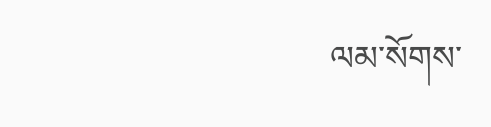ལམ་སོགས་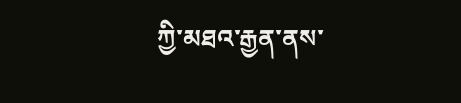ཀྱི་མཐའ་རྒྱན་ནས་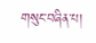གསུང་བཞིན་པ།